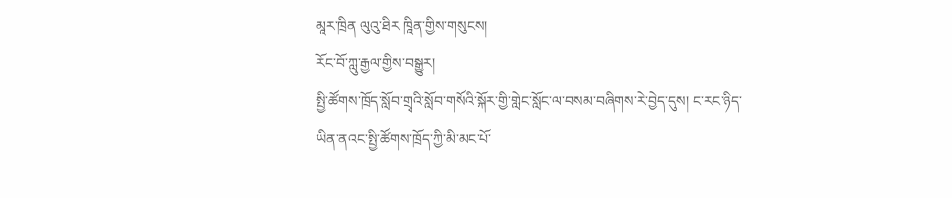མཱར་ཁྲིན ལུའུ་ཐིར ཁཱིན་གྱིས་གསུངས།
རོང་བོ་ཀླུ་རྒྱལ་གྱིས་བསྒྱུར།
སྤྱི་ཚོགས་ཁྲོད་སློབ་གྲྭའི་སློབ་གསོའི་སྐོར་གྱི་གླེང་སློང་ལ་བསམ་བཞིགས་རེ་བྱེད་དུས། ང་རང་ཉིད་ཡིན་ནའང་སྤྱི་ཚོགས་ཁྲོད་ཀྱི་མི་མང་པོ་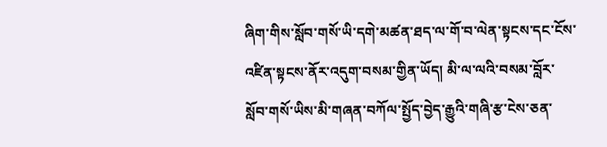ཞིག་གིས་སློབ་གསོ་ཡི་དགེ་མཚན་ཐད་ལ་གོ་བ་ལེན་སྟངས་དང་ངོས་འཛིན་སྟངས་ནོར་འདུག་བསམ་གྱིན་ཡོད། མི་ལ་ལའི་བསམ་བློར་སློབ་གསོ་ཡིས་མི་གཞན་བཀོལ་སྤྱོད་བྱེད་རྒྱུའི་གཞི་རྩ་ངེས་ཅན་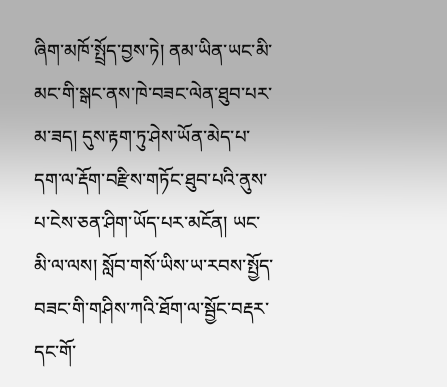ཞིག་མཁོ་སྤྲོད་བྱས་ཏེ། ནམ་ཡིན་ཡང་མི་མང་གི་སྒང་ནས་ཁེ་བཟང་ལེན་ཐུབ་པར་མ་ཟད། དུས་རྟག་ཏུ་ཤེས་ཡོན་མེད་པ་དག་ལ་རྡོག་བརྫིས་གཏོང་ཐུབ་པའི་ནུས་པ་ངེས་ཅན་ཤིག་ཡོད་པར་མངོན། ཡང་མི་ལ་ལས། སློབ་གསོ་ཡིས་ཡ་རབས་སྤྱོད་བཟང་གི་གཤིས་ཀའི་ཐོག་ལ་སྦྱོང་བརྡར་དང་གོ་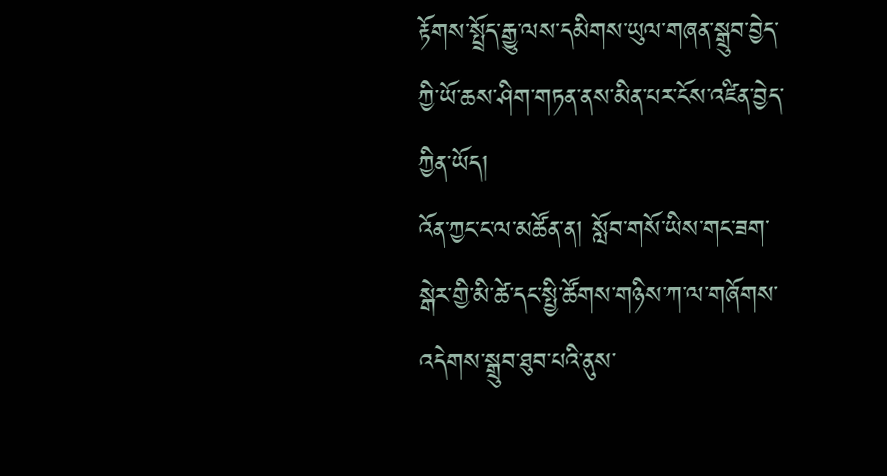རྟོགས་སྤྲོད་རྒྱུ་ལས་དམིགས་ཡུལ་གཞན་སྒྲུབ་བྱེད་ཀྱི་ཡོ་ཆས་ཤིག་གཏན་ནས་མིན་པར་ངོས་འཛིན་བྱེད་ཀྱིན་ཡོད།
འོན་ཀྱང་ང་ལ་མཚོན་ན། སློབ་གསོ་ཡིས་གང་ཟག་སྒེར་གྱི་མི་ཚེ་དང་སྤྱི་ཚོགས་གཉིས་ཀ་ལ་གཞོགས་འདེགས་སྒྲུབ་ཐུབ་པའི་ནུས་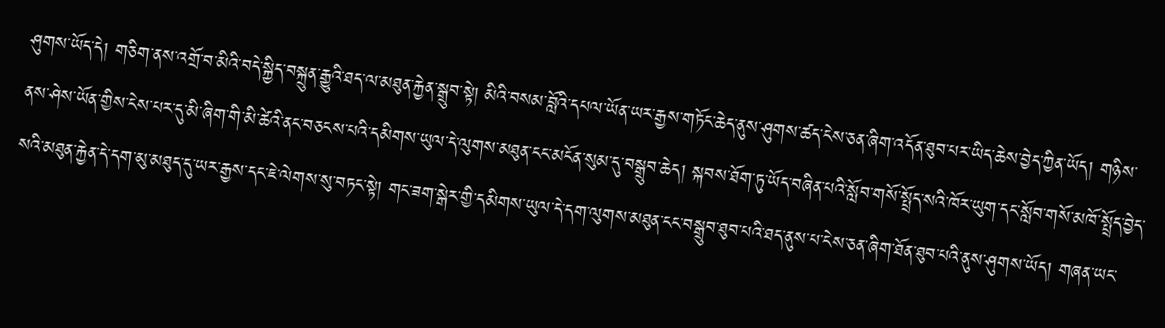ཤུགས་ཡོད་དེ། གཅིག་ནས་འགྲོ་བ་མིའི་བདེ་སྐྱིད་བསྐྲུན་རྒྱུའི་ཐད་ལ་མཐུན་རྐྱེན་སྒྲུབ་སྟེ། མིའི་བསམ་བློའི་དཔལ་ཡོན་ཡར་རྒྱས་གཏོང་ཆེད་ནུས་ཤུགས་ཚད་ངེས་ཅན་ཞིག་འདོན་ཐུབ་པར་ཡིད་ཆེས་བྱེད་ཀྱིན་ཡོད། གཉིས་ནས་ཤེས་ཡོན་གྱིས་ངེས་པར་དུ་མི་ཞིག་གི་མི་ཚེའི་ནང་བཅངས་པའི་དམིགས་ཡུལ་དེ་ལུགས་མཐུན་ངང་མངོན་སུམ་དུ་བསྒྲུབ་ཆེད། སྐབས་ཐོག་ཏུ་ཡོད་བཞིན་པའི་སློབ་གསོ་སྤྲོད་སའི་ཁོར་ཡུག་དང་སློབ་གསོ་མཁོ་སྤྲོད་བྱེད་སའི་མཐུན་རྐྱེན་དེ་དག་མུ་མཐུད་དུ་ཡར་རྒྱས་དང་ཇེ་ལེགས་སུ་བཏང་སྟེ། གང་ཟག་སྒེར་གྱི་དམིགས་ཡུལ་དེ་དག་ལུགས་མཐུན་ངང་བསྒྲུབ་ཐུབ་པའི་ཐད་ནུས་པ་ངེས་ཅན་ཞིག་ཐོན་ཐུབ་པའི་ནུས་ཤུགས་ཡོད། གཞན་ཡང་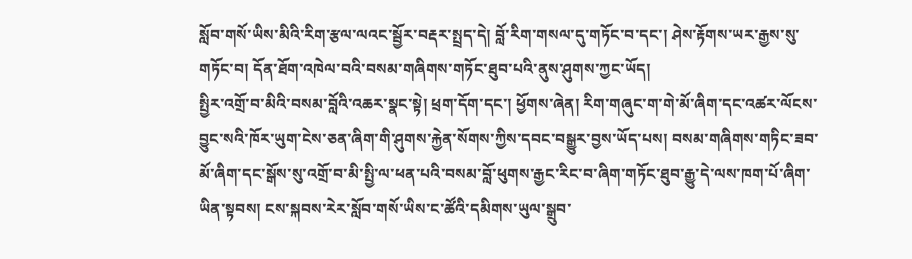སློབ་གསོ་ཡིས་མིའི་རིག་རྩལ་ལའང་སྦྱོར་བརྡར་སྤྲད་དེ། བློ་རིག་གསལ་དུ་གཏོང་བ་དང་། ཤེས་རྟོགས་ཡར་རྒྱས་སུ་གཏོང་བ། དོན་ཐོག་འཁེལ་བའི་བསམ་གཞིགས་གཏོང་ཐུབ་པའི་ནུས་ཤུགས་ཀྱང་ཡོད།
སྤྱིར་འགྲོ་བ་མིའི་བསམ་བློའི་འཆར་སྣང་སྟེ། ཕྲག་དོག་དང་། ཕྱོགས་ཞེན། རིག་གཞུང་ག་གེ་མོ་ཞིག་དང་འཚར་ལོངས་བྱུང་སའི་ཁོར་ཡུག་ངེས་ཅན་ཞིག་གི་ཤུགས་རྐྱེན་སོགས་ཀྱིས་དབང་བསྒྱུར་བྱས་ཡོད་པས། བསམ་གཞིགས་གཏིང་ཟབ་མོ་ཞིག་དང་སྒོས་སུ་འགྲོ་བ་མི་སྤྱི་ལ་ཕན་པའི་བསམ་བློ་ཕུགས་རྒྱང་རིང་བ་ཞིག་གཏོང་ཐུབ་རྒྱུ་དེ་ལས་ཁག་པོ་ཞིག་ཡིན་སྟབས། ངས་སྐབས་རེར་སློབ་གསོ་ཡིས་ང་ཚོའི་དམིགས་ཡུལ་སྒྲུབ་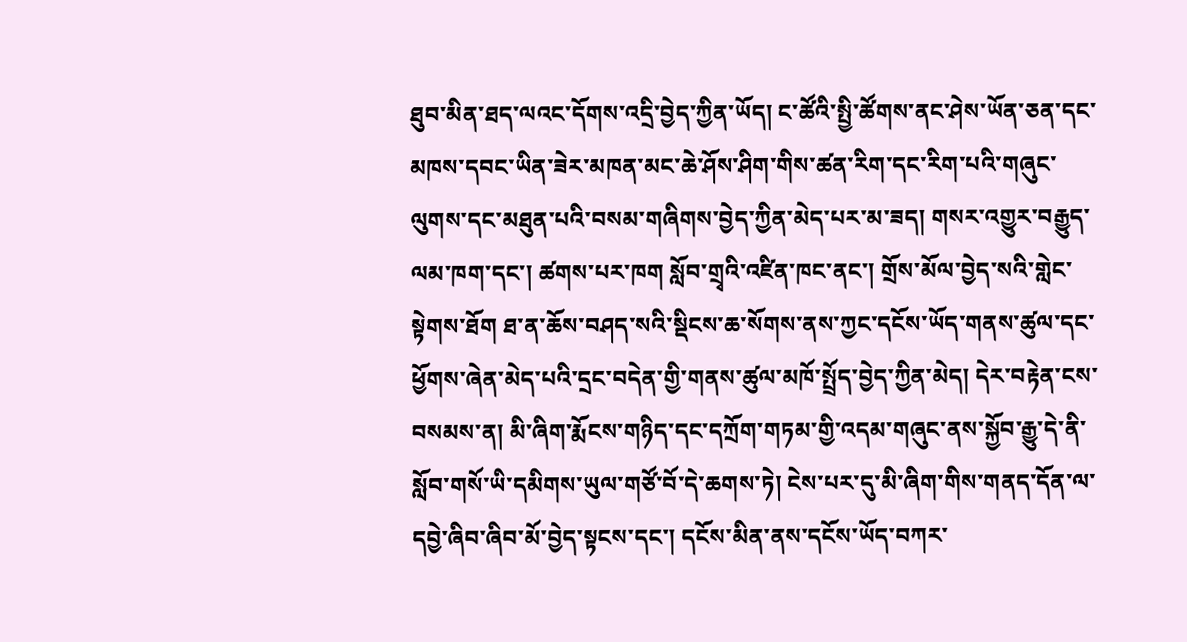ཐུབ་མིན་ཐད་ལའང་དོགས་འདྲི་བྱེད་ཀྱིན་ཡོད། ང་ཚོའི་སྤྱི་ཚོགས་ནང་ཤེས་ཡོན་ཅན་དང་མཁས་དབང་ཡིན་ཟེར་མཁན་མང་ཆེ་ཤོས་ཤིག་གིས་ཚན་རིག་དང་རིག་པའི་གཞུང་ལུགས་དང་མཐུན་པའི་བསམ་གཞིགས་བྱེད་ཀྱིན་མེད་པར་མ་ཟད། གསར་འགྱུར་བརྒྱུད་ལམ་ཁག་དང་། ཚགས་པར་ཁག སློབ་གྲྭའི་འཛིན་ཁང་ནང་། གྲོས་མོལ་བྱེད་སའི་གླེང་སྟེགས་ཐོག ཐ་ན་ཆོས་བཤད་སའི་སྡིངས་ཆ་སོགས་ནས་ཀྱང་དངོས་ཡོད་གནས་ཚུལ་དང་ཕྱོགས་ཞེན་མེད་པའི་དྲང་བདེན་གྱི་གནས་ཚུལ་མཁོ་སྤྲོད་བྱེད་ཀྱིན་མེད། དེར་བརྟེན་ངས་བསམས་ན། མི་ཞིག་རྨོངས་གཉིད་དང་དཀྲོག་གཏམ་གྱི་འདམ་གཞུང་ནས་སྐྱོབ་རྒྱུ་དེ་ནི་སློབ་གསོ་ཡི་དམིགས་ཡུལ་གཙོ་བོ་དེ་ཆགས་ཏེ། ངེས་པར་དུ་མི་ཞིག་གིས་གནད་དོན་ལ་དབྱེ་ཞིབ་ཞིབ་མོ་བྱེད་སྟངས་དང་། དངོས་མིན་ནས་དངོས་ཡོད་བཀར་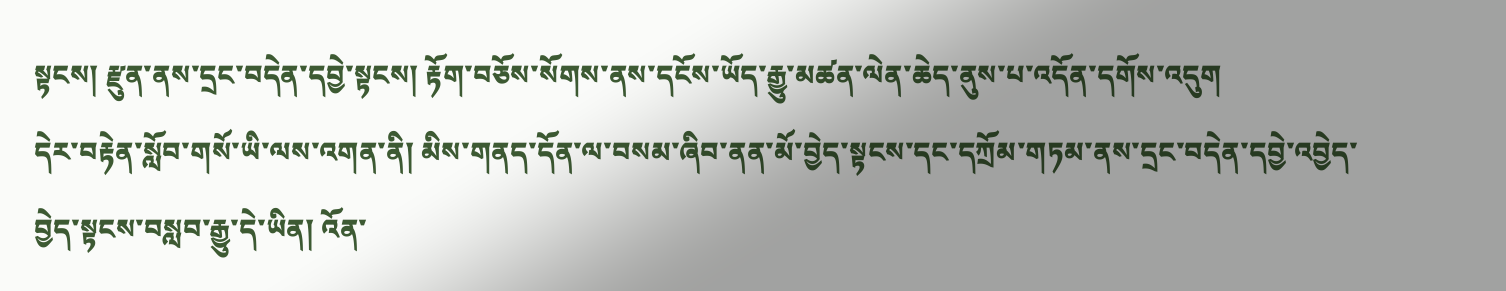སྟངས། རྫུན་ནས་དྲང་བདེན་དབྱེ་སྟངས། རྟོག་བཅོས་སོགས་ནས་དངོས་ཡོད་རྒྱུ་མཚན་ལེན་ཆེད་ནུས་པ་འདོན་དགོས་འདུག
དེར་བརྟེན་སློབ་གསོ་ཡི་ལས་འགན་ནི། མིས་གནད་དོན་ལ་བསམ་ཞིབ་ནན་མོ་བྱེད་སྟངས་དང་དཀྲོམ་གཏམ་ནས་དྲང་བདེན་དབྱེ་འབྱེད་བྱེད་སྟངས་བསླབ་རྒྱུ་དེ་ཡིན། འོན་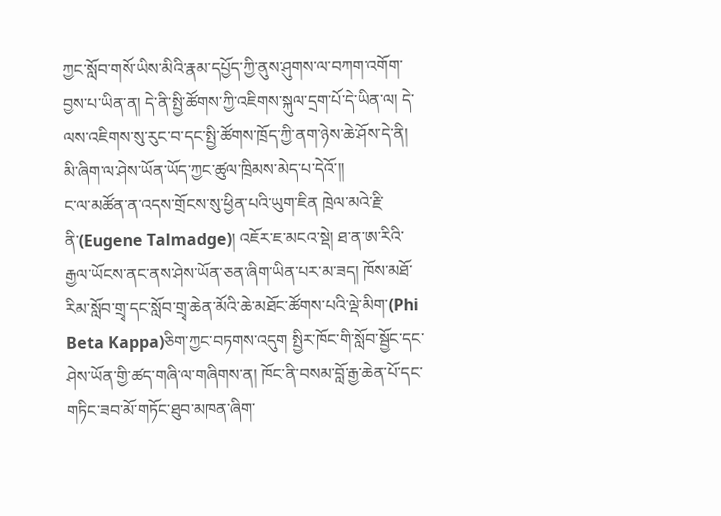ཀྱང་སློབ་གསོ་ཡིས་མིའི་རྣམ་དཔྱོད་ཀྱི་ནུས་ཤུགས་ལ་བཀག་འགོག་བྱས་པ་ཡིན་ན། དེ་ནི་སྤྱི་ཚོགས་ཀྱི་འཇིགས་སྐུལ་དྲག་པོ་དེ་ཡིན་ལ། དེ་ལས་འཇིགས་སུ་རུང་བ་དང་སྤྱི་ཚོགས་ཁྲོད་ཀྱི་ནག་ཉེས་ཆེ་ཤོས་དེ་ནི། མི་ཞིག་ལ་ཤེས་ཡོན་ཡོད་ཀྱང་ཚུལ་ཁྲིམས་མེད་པ་དེའོ་།།
ང་ལ་མཚོན་ན་འདས་གྲོངས་སུ་ཕྱིན་པའི་ཡུག་ཇིན ཁྲེལ་མའེ་རྗི་ནི་(Eugene Talmadge)། འཇོར་ཇ་མངའ་སྡེ། ཐ་ན་ཨ་རིའི་རྒྱལ་ཡོངས་ནང་ནས་ཤེས་ཡོན་ཅན་ཞིག་ཡིན་པར་མ་ཟད། ཁོས་མཐོ་རིམ་སློབ་གྲྭ་དང་སློབ་གྲྭ་ཆེན་མོའི་ཆེ་མཐོང་ཚོགས་པའི་ལྡེ་མིག་(Phi Beta Kappa)ཅིག་ཀྱང་བཏགས་འདུག སྤྱིར་ཁོང་གི་སློབ་སྦྱོང་དང་ཤེས་ཡོན་གྱི་ཚད་གཞི་ལ་གཞིགས་ན། ཁོང་ནི་བསམ་བློ་རྒྱ་ཆེན་པོ་དང་གཏིང་ཟབ་མོ་གཏོང་ཐུབ་མཁན་ཞིག་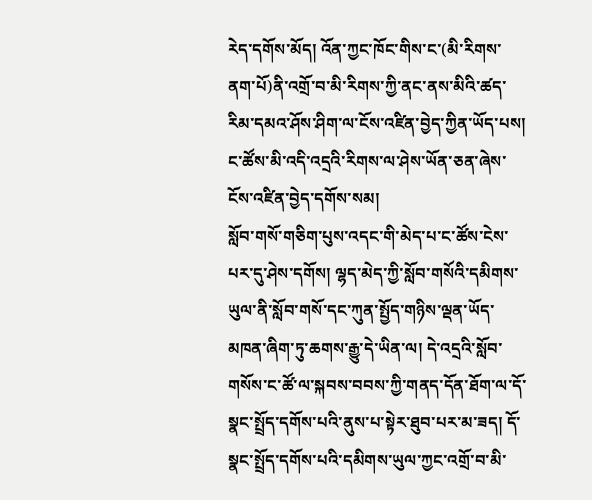རེད་དགོས་མོད། འོན་ཀྱང་ཁོང་གིས་ང་(མི་རིགས་ནག་པོ)ནི་འགྲོ་བ་མི་རིགས་ཀྱི་ནང་ནས་མིའི་ཚད་རིམ་དམའ་ཤོས་ཤིག་ལ་ངོས་འཛིན་བྱེད་ཀྱིན་ཡོད་པས། ང་ཚོས་མི་འདི་འདྲའི་རིགས་ལ་ཤེས་ཡོན་ཅན་ཞེས་ངོས་འཛིན་བྱེད་དགོས་སམ།
སློབ་གསོ་གཅིག་པུས་འདང་གི་མེད་པ་ང་ཚོས་ངེས་པར་དུ་ཤེས་དགོས། ལྷད་མེད་ཀྱི་སློབ་གསོའི་དམིགས་ཡུལ་ནི་སློབ་གསོ་དང་ཀུན་སྤྱོད་གཉིས་ལྡན་ཡོད་མཁན་ཞིག་ཏུ་ཆགས་རྒྱུ་དེ་ཡིན་ལ། དེ་འདྲའི་སློབ་གསོས་ང་ཚོ་ལ་སྐབས་བབས་ཀྱི་གནད་དོན་ཐོག་ལ་དོ་སྣང་སྤྲོད་དགོས་པའི་ནུས་པ་སྟེར་ཐུབ་པར་མ་ཟད། དོ་སྣང་སྤྲོད་དགོས་པའི་དམིགས་ཡུལ་ཀྱང་འགྲོ་བ་མི་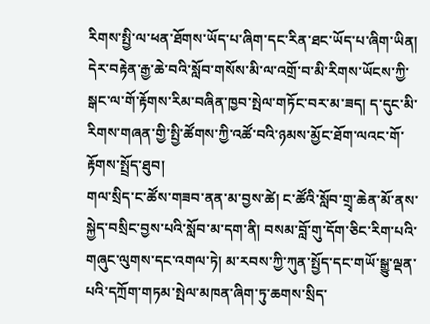རིགས་སྤྱི་ལ་ཕན་ཐོགས་ཡོད་པ་ཞིག་དང་རིན་ཐང་ཡོད་པ་ཞིག་ཡིན། དེར་བརྟེན་རྒྱ་ཆེ་བའི་སློབ་གསོས་མི་ལ་འགྲོ་བ་མི་རིགས་ཡོངས་ཀྱི་སྒང་ལ་གོ་རྟོགས་རིམ་བཞིན་ཁྱབ་སྤེལ་གཏོང་བར་མ་ཟད། ད་དུང་མི་རིགས་གཞན་གྱི་སྤྱི་ཚོགས་ཀྱི་འཚོ་བའི་ཉམས་མྱོང་ཐོག་ལའང་གོ་རྟོགས་སྤྲོད་ཐུབ།
གལ་སྲིད་ང་ཚོས་གཟབ་ནན་མ་བྱས་ཚེ། ང་ཚོའི་སློབ་གྲྭ་ཆེན་མོ་ནས་སྐྱེད་བསྲིང་བྱས་པའི་སློབ་མ་དག་ནི། བསམ་བློ་གུ་དོག་ཅིང་རིག་པའི་གཞུང་ལུགས་དང་འགལ་ཏེ། མ་རབས་ཀྱི་ཀུན་སྤྱོད་དང་གཡོ་སྒྱུ་ལྡན་པའི་དཀྲོག་གཏམ་སྤེལ་མཁན་ཞིག་ཏུ་ཆགས་སྲིད་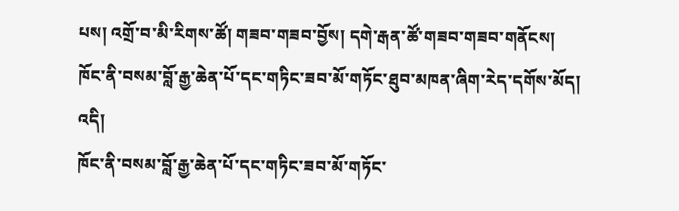པས། འགྲོ་བ་མི་རིགས་ཚོ། གཟབ་གཟབ་བྱོས། དགེ་རྒན་ཚོ་གཟབ་གཟབ་གནོངས།
ཁོང་ནི་བསམ་བློ་རྒྱ་ཆེན་པོ་དང་གཏིང་ཟབ་མོ་གཏོང་ཐུབ་མཁན་ཞིག་རེད་དགོས་མོད།
འདི།
ཁོང་ནི་བསམ་བློ་རྒྱ་ཆེན་པོ་དང་གཏིང་ཟབ་མོ་གཏོང་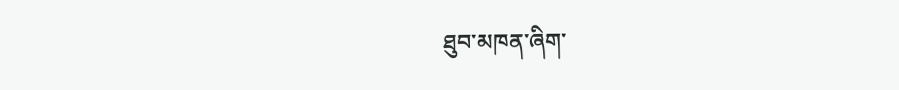ཐུབ་མཁན་ཞིག་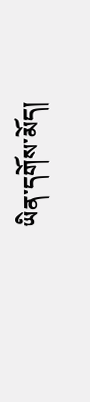ཡིན་དགོས་མོད།